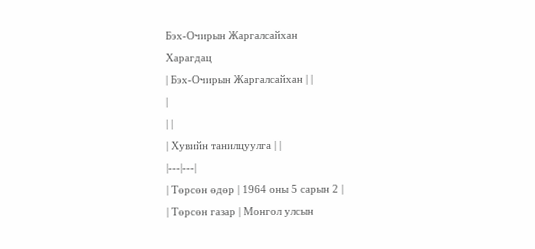Бэх-Очирын Жаргалсайхан
Харагдац
| Бэх-Очирын Жаргалсайхан | |
|
| |
| Хувийн танилцуулга | |
|---|---|
| Төрсөн өдөр | 1964 оны 5 сарын 2 |
| Төрсөн газар | Монгол улсын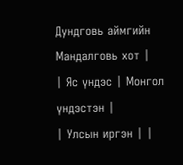Дундговь аймгийн Мандалговь хот |
| Яс үндэс | Монгол үндэстэн |
| Улсын иргэн | |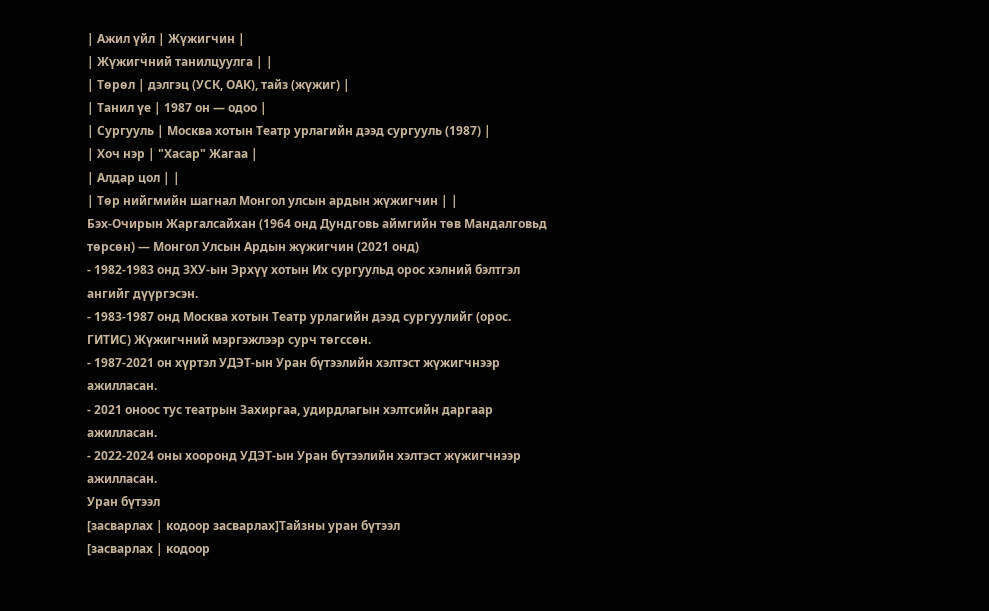| Ажил үйл | Жүжигчин |
| Жүжигчний танилцуулга | |
| Төрөл | дэлгэц (УСК, ОАК), тайз (жүжиг) |
| Танил үе | 1987 он — одоо |
| Сургууль | Москва хотын Театр урлагийн дээд сургууль (1987) |
| Хоч нэр | "Хасар" Жагаа |
| Алдар цол | |
| Төр нийгмийн шагнал Монгол улсын ардын жүжигчин | |
Бэх-Очирын Жаргалсайхан (1964 онд Дундговь аймгийн төв Мандалговьд төрсөн) — Монгол Улсын Ардын жүжигчин (2021 онд)
- 1982-1983 онд ЗХУ-ын Эрхүү хотын Их сургуульд орос хэлний бэлтгэл ангийг дүүргэсэн.
- 1983-1987 онд Москва хотын Театр урлагийн дээд сургуулийг (орос. ГИТИС) Жүжигчний мэргэжлээр сурч төгссөн.
- 1987-2021 он хүртэл УДЭТ-ын Уран бүтээлийн хэлтэст жүжигчнээр ажилласан.
- 2021 оноос тус театрын Захиргаа, удирдлагын хэлтсийн даргаар ажилласан.
- 2022-2024 оны хооронд УДЭТ-ын Уран бүтээлийн хэлтэст жүжигчнээр ажилласан.
Уран бүтээл
[засварлах | кодоор засварлах]Тайзны уран бүтээл
[засварлах | кодоор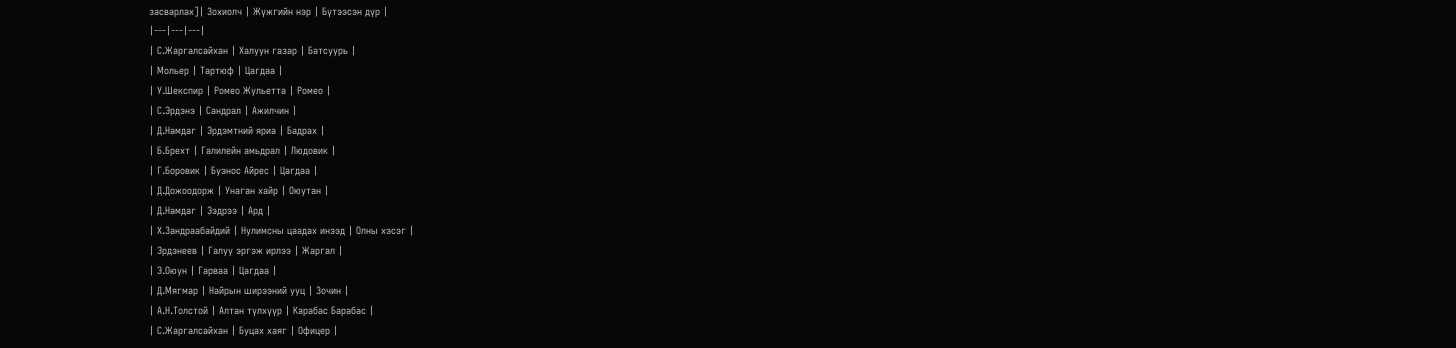засварлах]| Зохиолч | Жүжгийн нэр | Бүтээсэн дүр |
|---|---|---|
| С.Жаргалсайхан | Халуун газар | Батсуурь |
| Мольер | Тартюф | Цагдаа |
| У.Шекспир | Ромео Жульетта | Ромео |
| С.Эрдэнэ | Сандрал | Ажилчин |
| Д.Намдаг | Эрдэмтний яриа | Бадрах |
| Б.Брехт | Галилейн амьдрал | Людовик |
| Г.Боровик | Буэнос Айрес | Цагдаа |
| Д.Дожоодорж | Унаган хайр | Оюутан |
| Д.Намдаг | Ээдрээ | Ард |
| Х.Зандраабайдий | Нулимсны цаадах инээд | Олны хэсэг |
| Эрдэнеев | Галуу эргэж ирлээ | Жаргал |
| Э.Оюун | Гарваа | Цагдаа |
| Д.Мягмар | Найрын ширээний ууц | Зочин |
| А.Н.Толстой | Алтан түлхүүр | Карабас Барабас |
| С.Жаргалсайхан | Буцах хаяг | Офицер |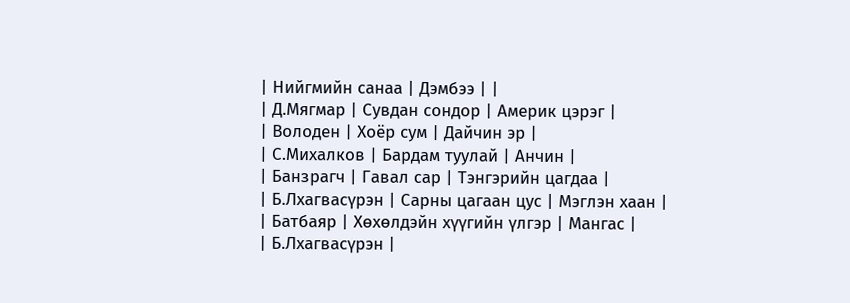| Нийгмийн санаа | Дэмбээ | |
| Д.Мягмар | Сувдан сондор | Америк цэрэг |
| Володен | Хоёр сум | Дайчин эр |
| С.Михалков | Бардам туулай | Анчин |
| Банзрагч | Гавал сар | Тэнгэрийн цагдаа |
| Б.Лхагвасүрэн | Сарны цагаан цус | Мэглэн хаан |
| Батбаяр | Хөхөлдэйн хүүгийн үлгэр | Мангас |
| Б.Лхагвасүрэн |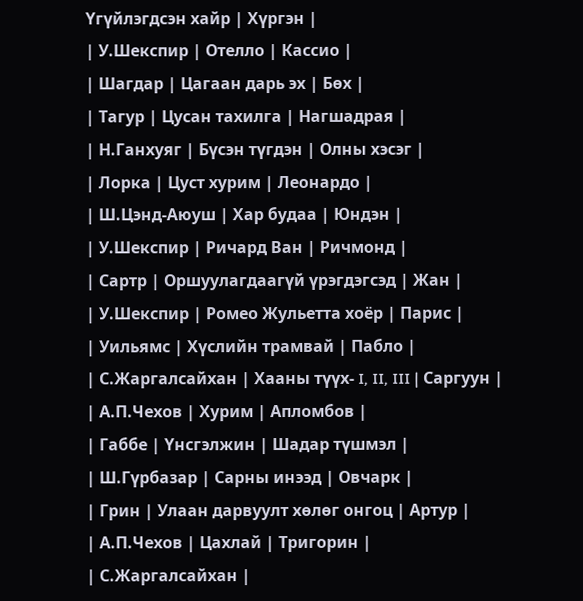Үгүйлэгдсэн хайр | Хүргэн |
| У.Шекспир | Отелло | Кассио |
| Шагдар | Цагаан дарь эх | Бөх |
| Тагур | Цусан тахилга | Нагшадрая |
| Н.Ганхуяг | Бүсэн түгдэн | Олны хэсэг |
| Лорка | Цуст хурим | Леонардо |
| Ш.Цэнд-Аюуш | Хар будаа | Юндэн |
| У.Шекспир | Ричард Ван | Ричмонд |
| Сартр | Оршуулагдаагүй үрэгдэгсэд | Жан |
| У.Шекспир | Ромео Жульетта хоёр | Парис |
| Уильямс | Хүслийн трамвай | Пабло |
| С.Жаргалсайхан | Хааны түүх- I, II, III | Саргуун |
| А.П.Чехов | Хурим | Апломбов |
| Габбе | Үнсгэлжин | Шадар түшмэл |
| Ш.Гүрбазар | Сарны инээд | Овчарк |
| Грин | Улаан дарвуулт хөлөг онгоц | Артур |
| А.П.Чехов | Цахлай | Тригорин |
| С.Жаргалсайхан |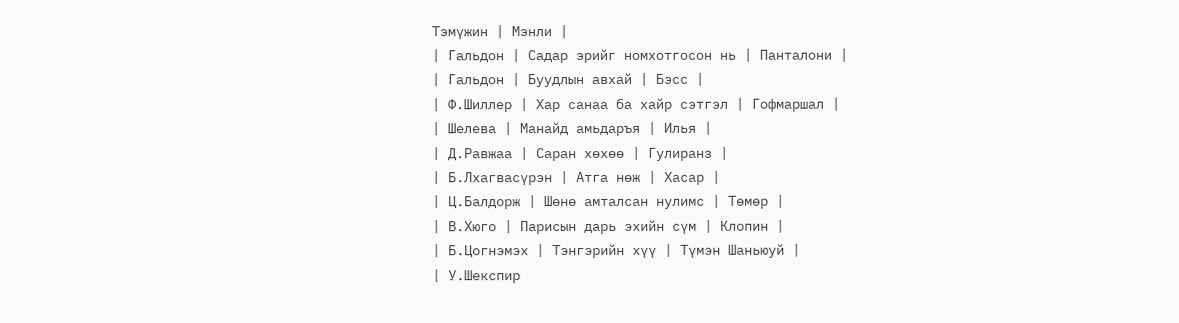Тэмүжин | Мэнли |
| Гальдон | Садар эрийг номхотгосон нь | Панталони |
| Гальдон | Буудлын авхай | Бэсс |
| Ф.Шиллер | Хар санаа ба хайр сэтгэл | Гофмаршал |
| Шелева | Манайд амьдаръя | Илья |
| Д.Равжаа | Саран хөхөө | Гулиранз |
| Б.Лхагвасүрэн | Атга нөж | Хасар |
| Ц.Балдорж | Шөнө амталсан нулимс | Төмөр |
| В.Хюго | Парисын дарь эхийн сүм | Клопин |
| Б.Цогнэмэх | Тэнгэрийн хүү | Түмэн Шаньюуй |
| У.Шекспир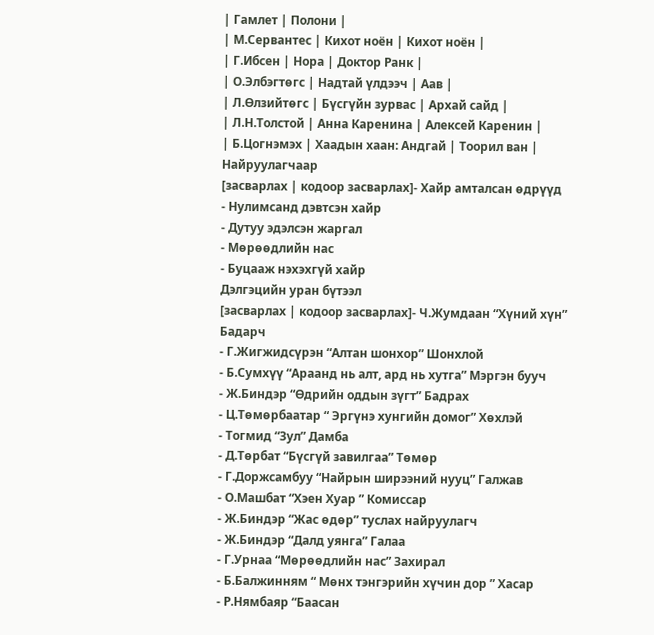| Гамлет | Полони |
| М.Сервантес | Кихот ноён | Кихот ноён |
| Г.Ибсен | Нора | Доктор Ранк |
| О.Элбэгтөгс | Надтай үлдээч | Аав |
| Л.Өлзийтөгс | Бүсгүйн зурвас | Архай сайд |
| Л.Н.Толстой | Анна Каренина | Алексей Каренин |
| Б.Цогнэмэх | Хаадын хаан: Андгай | Тоорил ван |
Найруулагчаар
[засварлах | кодоор засварлах]- Хайр амталсан өдрүүд
- Нулимсанд дэвтсэн хайр
- Дутуу эдэлсэн жаргал
- Мөрөөдлийн нас
- Буцааж нэхэхгүй хайр
Дэлгэцийн уран бүтээл
[засварлах | кодоор засварлах]- Ч.Жумдаан “Хүний хүн” Бадарч
- Г.Жигжидсүрэн “Алтан шонхор” Шонхлой
- Б.Сумхүү “Араанд нь алт, ард нь хутга” Мэргэн бууч
- Ж.Биндэр “Өдрийн оддын зүгт” Бадрах
- Ц.Төмөрбаатар “ Эргүнэ хунгийн домог” Хөхлэй
- Тогмид “Зул” Дамба
- Д.Төрбат “Бүсгүй завилгаа” Төмөр
- Г.Доржсамбуу “Найрын ширээний нууц” Галжав
- О.Машбат “Хэен Хуар ” Комиссар
- Ж.Биндэр “Жас өдөр” туслах найруулагч
- Ж.Биндэр “Далд уянга” Галаа
- Г.Урнаа “Мөрөөдлийн нас” Захирал
- Б.Балжинням “ Мөнх тэнгэрийн хүчин дор ” Хасар
- Р.Нямбаяр “Баасан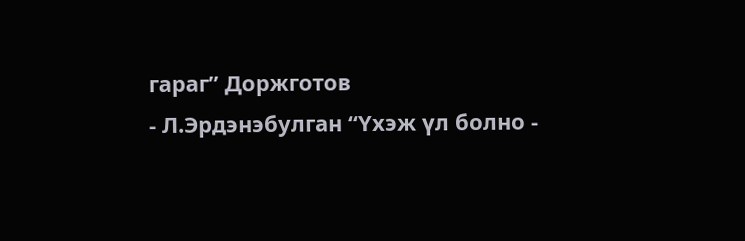гараг” Доржготов
- Л.Эрдэнэбулган “Үхэж үл болно -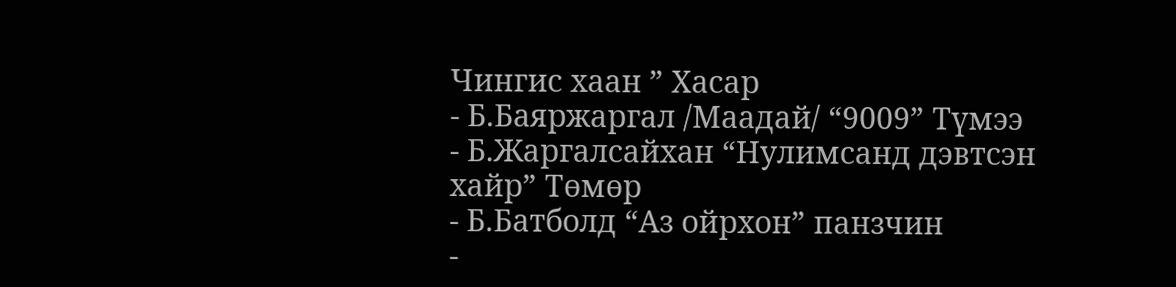Чингис хаан ” Хасар
- Б.Баяржаргал /Маадай/ “9009” Түмээ
- Б.Жаргалсайхан “Нулимсанд дэвтсэн хайр” Төмөр
- Б.Батболд “Аз ойрхон” панзчин
-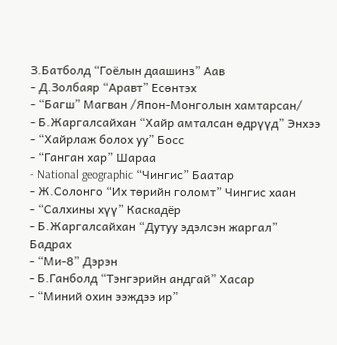З.Батболд “Гоёлын даашинз” Аав
- Д.Золбаяр “Аравт” Есөнтэх
- “Багш” Магван /Япон-Монголын хамтарсан/
- Б.Жаргалсайхан “Хайр амталсан өдрүүд” Энхээ
- “Хайрлаж болох уу” Босс
- “Ганган хар” Шараа
- National geographic “Чингис” Баатар
- Ж.Солонго “Их төрийн голомт” Чингис хаан
- “Салхины хүү” Каскадёр
- Б.Жаргалсайхан “Дутуу эдэлсэн жаргал” Бадрах
- “Ми-8” Дэрэн
- Б.Ганболд “Тэнгэрийн андгай” Хасар
- “Миний охин ээждээ ир”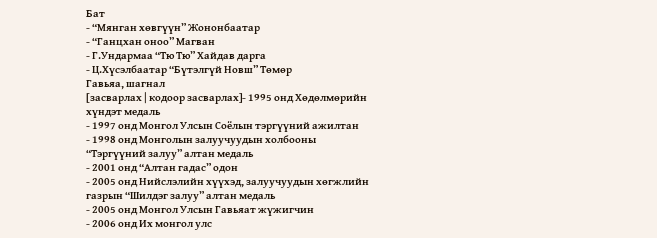Бат
- “Мянган хөвгүүн” Жононбаатар
- “Ганцхан оноо” Магван
- Г.Ундармаа “Тю Тю” Хайдав дарга
- Ц.Хүсэлбаатар “Бүтэлгүй Новш” Төмөр
Гавьяа, шагнал
[засварлах | кодоор засварлах]- 1995 онд Хөдөлмөрийн хүндэт медаль
- 1997 онд Монгол Улсын Соёлын тэргүүний ажилтан
- 1998 онд Монголын залуучуудын холбооны “Тэргүүний залуу” алтан медаль
- 2001 онд “Алтан гадас” одон
- 2005 онд Нийслэлийн хүүхэд, залуучуудын хөгжлийн газрын “Шилдэг залуу” алтан медаль
- 2005 онд Монгол Улсын Гавьяат жүжигчин
- 2006 онд Их монгол улс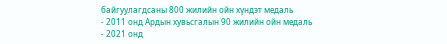байгуулагдсаны 800 жилийн ойн хүндэт медаль
- 2011 онд Ардын хувьсгалын 90 жилийн ойн медаль
- 2021 онд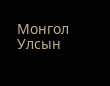Монгол Улсын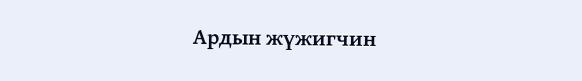Ардын жүжигчин